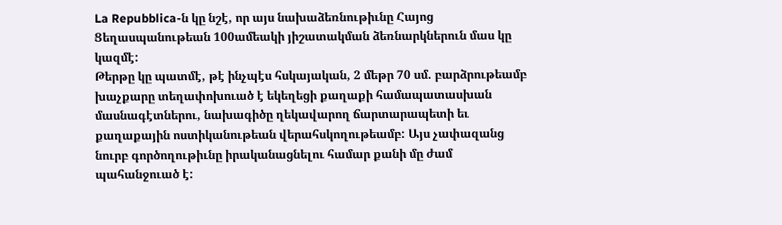La Repubblica-ն կը նշէ, որ այս նախաձեռնութիւնը Հայոց Ցեղասպանութեան 100ամեակի յիշատակման ձեռնարկներուն մաս կը կազմէ:
Թերթը կը պատմէ, թէ ինչպէս հսկայական, 2 մեթր 70 սմ. բարձրութեամբ խաչքարը տեղափոխուած է եկեղեցի քաղաքի համապատասխան մասնագէտներու, նախագիծը ղեկավարող ճարտարապետի եւ քաղաքային ոստիկանութեան վերահսկողութեամբ: Այս չափազանց նուրբ գործողութիւնը իրականացնելու համար քանի մը ժամ պահանջուած է: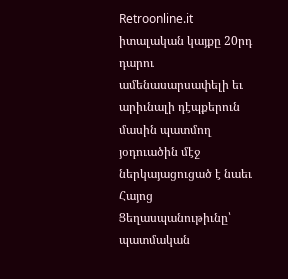Retroonline.it իտալական կայքը 20րդ դարու ամենասարսափելի եւ արիւնալի դէպքերուն մասին պատմող յօդուածին մէջ ներկայացուցած է նաեւ Հայոց Ցեղասպանութիւնը՝ պատմական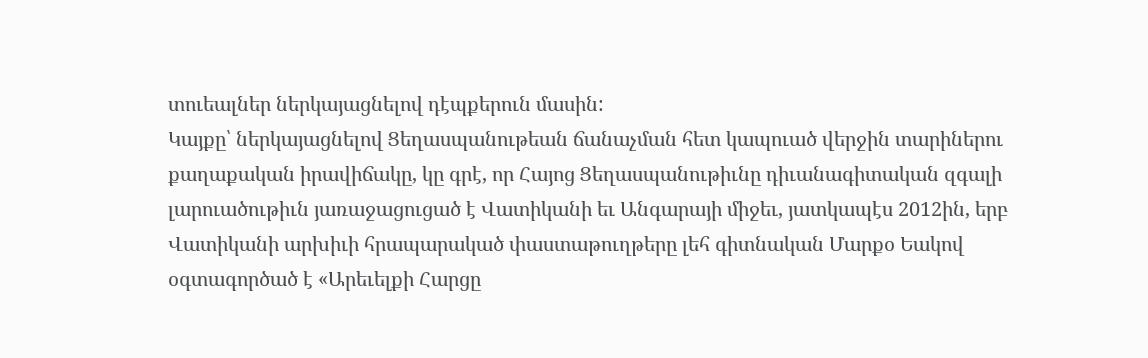տուեալներ ներկայացնելով դէպքերուն մասին:
Կայքը՝ ներկայացնելով Ցեղասպանութեան ճանաչման հետ կապուած վերջին տարիներու քաղաքական իրավիճակը, կը գրէ, որ Հայոց Ցեղասպանութիւնը դիւանագիտական զգալի լարուածութիւն յառաջացուցած է Վատիկանի եւ Անգարայի միջեւ, յատկապէս 2012ին, երբ Վատիկանի արխիւի հրապարակած փաստաթուղթերը լեհ գիտնական Մարքօ Եակով օգտագործած է «Արեւելքի Հարցը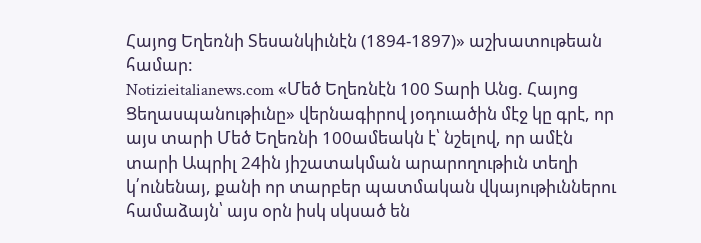Հայոց Եղեռնի Տեսանկիւնէն (1894-1897)» աշխատութեան համար:
Notizieitalianews.com «Մեծ Եղեռնէն 100 Տարի Անց. Հայոց Ցեղասպանութիւնը» վերնագիրով յօդուածին մէջ կը գրէ, որ այս տարի Մեծ Եղեռնի 100ամեակն է՝ նշելով, որ ամէն տարի Ապրիլ 24ին յիշատակման արարողութիւն տեղի կ՛ունենայ, քանի որ տարբեր պատմական վկայութիւններու համաձայն՝ այս օրն իսկ սկսած են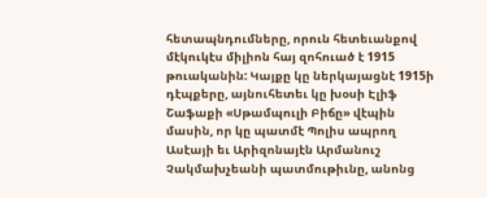հետապնդումները, որուն հետեւանքով մէկուկէս միլիոն հայ զոհուած է 1915 թուականին: Կայքը կը ներկայացնէ 1915ի դէպքերը, այնուհետեւ կը խօսի Էլիֆ Շաֆաքի «Սթամպուլի Բիճը» վէպին մասին, որ կը պատմէ Պոլիս ապրող Ասէայի եւ Արիզոնայէն Արմանուշ Չակմախչեանի պատմութիւնը, անոնց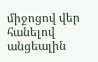միջոցով վեր հանելով անցեալին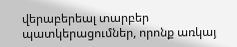վերաբերեալ տարբեր պատկերացումներ, որոնք առկայ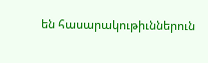են հասարակութիւններուն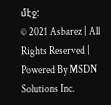մէջ:
© 2021 Asbarez | All Rights Reserved | Powered By MSDN Solutions Inc.